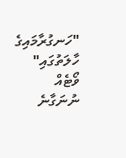"ހަނގުރާމައިގެ ހާލަތުގައި" ވޯޓެއް ނުނަގާނެ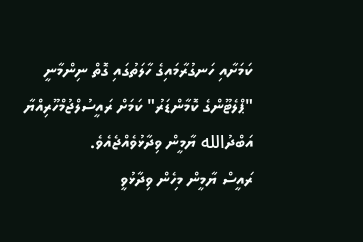ކަމަށާއި ހަނގުރާމައިގެ ހާލަތުގައި ގޮތް ނިންމާނީ "ޕްލެޓޫންގެ ކޮމާންޑަރު" ކަމަށް ރައީސުލްޖުމްހޫރިއްޔާ އަބްދުالله ޔާމީން ވިދާޅުވެއްޖެއެވެ.
ރައީސް ޔާމީން މިހެން ވިދާޅުވީ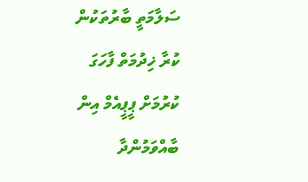ސަލާމަތީ ބާރުތަކުން ކުރާ ޚިދުމަތް ފާހަގަ ކުރުމަށް ޕީޕީއެމް އިން ބާއްވަމުންދާ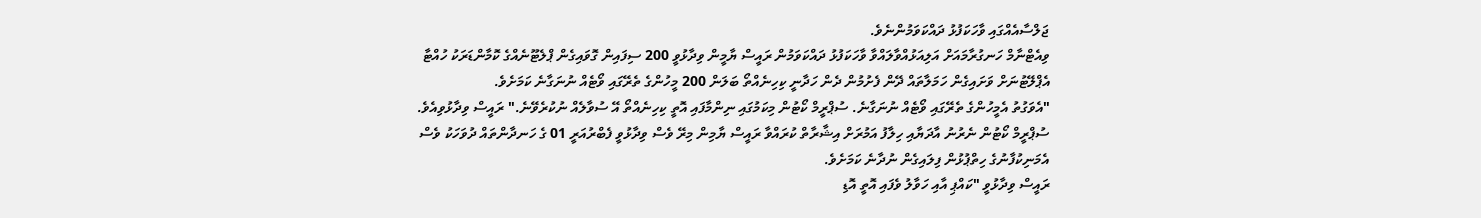ޖަލްސާއެއްގައި ވާހަކަފުޅު ދައްކަވަމުންނެވެ.
ވިއެޓްނާމް ހަނގުރާމައަށް އަލިއަޅުއްވާލައްވާ ވާހަކަފުޅު ދައްކަވަމުން ރައީސް ޔާމީން ވިދާޅުވީ 200 ސިފައިން ގޮވައިގެން ޕްލެޓޫނެއްގެ ކޮމާންޑަރަކު ހުއްޓާ އެޕްލޭޓުނަށް ވަށައިގެން ހަމަލާތައް ދޭން ފެށުމުން ދެން ހަދާނީ ކިހިނެއްތޯ ބަލަން 200 މީހުންގެ ތެރޭގައި ވޯޓެއް ނުނަގާނެ ކަމަށެވެ.
"އެވަގުތު އެމީހުންގެ ތެރޭގައި ވޯޓެއް ނުނަގާނެ. ސުޕްރީމް ކޯޓުން މިކަމުގައި ނިންމާފައި އޮތީ ކިހިނެއްތޯ އޭ ސުވާލެއް ނުކުރެވޭނެ." ރައީސް ވިދާޅުވިއެވެ.
ސުޕްރީމް ކޯޓުން ނެރުނު އާދަޔާއި ހިލާފު އަމުރަށް އިޝާރާތް ކުރައްވާ ރައީސް ޔާމިން މިރޭ ވެސް ވިދާޅުވީ ފެބްރުއަރީ 01 ގެ ހަނދާންތައް ދުވަހަކު ވެސް އެމަނިކުފާނުގެ ހިތްޕުޅުން ފިލައިގެން ނުދާނެ ކަމަށެވެ.
ރައީސް ވިދާޅުވީ "ކައްޕި އާއި ހަވާލު ވެފައި އޮތީ އޮޑި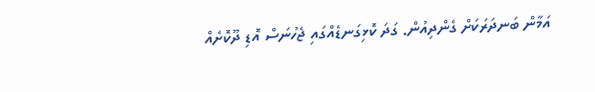އަމާން ބަނދަރަކަށް ގެންދިއުން. ގަދަ ކޮޅިގަނޑެއްގައި ޖެހުނަސް އޮޑި ދޫކޮށެއް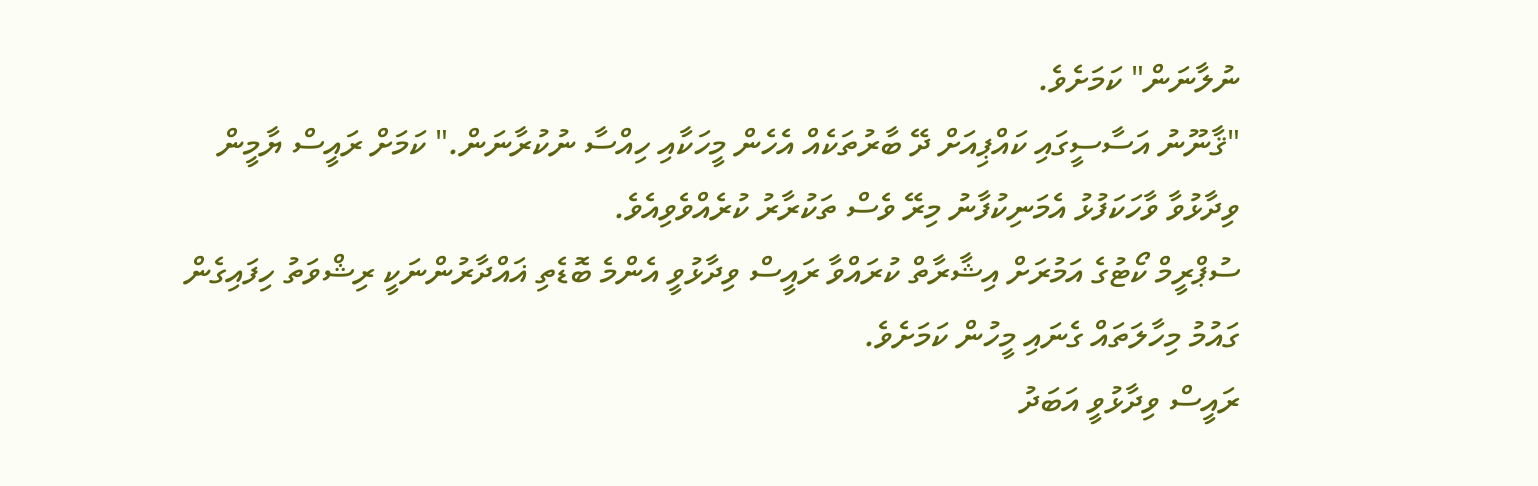ނުލާނަން" ކަމަށެވެ.
"ޤާނޫނު އަސާސީގައި ކައްޕިއަށް ދޭ ބާރުތަކެއް އެހެން މީހަކާއި ހިއްސާ ނުކުރާނަން." ކަމަށް ރައީސް ޔާމީން ވިދާޅުވާ ވާހަކަފުޅު އެމަނިކުފާނު މިރޭ ވެސް ތަކުރާރު ކުރެއްވެވިއެވެ.
ސުޕްރީމް ކޯޓުގެ އަމުރަށް އިޝާރާތް ކުރައްވާ ރައީސް ވިދާޅުވީ އެންމެ ބޮޑެތި ޣައްދާރުންނަކީ ރިޝްވަތު ހިފައިގެން ގައުމު މިހާލަތައް ގެނައި މީހުން ކަމަށެވެ.
ރައީސް ވިދާޅުވީ އަބަދު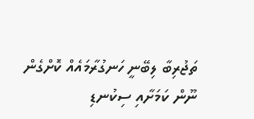ތަޖުރިބާ ލިބޭނީ ހަނގުރާމައެއް ކޮށްގެން ނޫން ކަމަށާއި ސިކުނޑި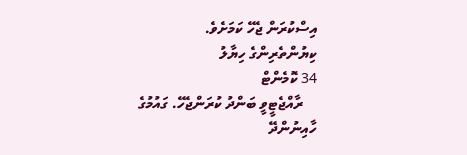އިސްކުރަން ޖެހޭ ކަމަށެވެ.
ކިޔުންތެރިންގެ ހިޔާލު
34 ކޮމެންޓް
    ރާއްޖެޓީވީ ބަންދު ކުރަންޖެހޭ. ގައުމުގެ ހާއިނުންދޭ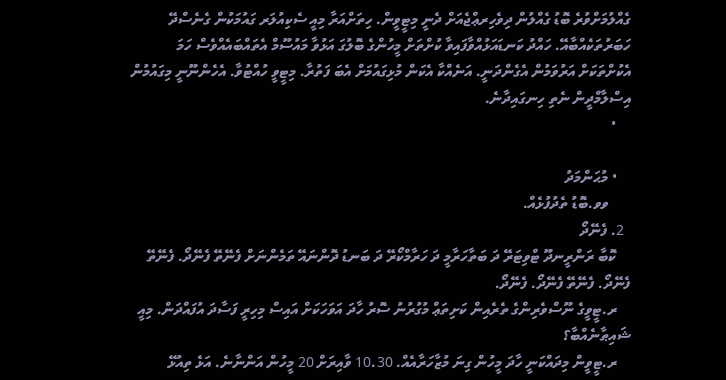ގެއްލުމަށްވުރެ ބޮޑު ގެއްލުން ދިވެހިރޢްޖެއަށް ދެނީ މިޓީވީން. ހިތަށްއަރާ މިއީ ސެކިއުލަރ ގައުމަކުން ގެނެސްދޭ ހަބަރުތަކެއްބާއޭ. ހައްދު ކަނޑައަޅުއްވާފައިވާ ކުށްތަށް މީހުންގެ ބޮލުގަ އަޅުވާ މައުސޫމް އެތައްބައެއްވެސް ހަމަ އެކުށްތަކަށް އަރުވަމުން އެގެންދަނީ. އަނެއްކާ އެކަން މުޅިގައުމަށް އެބަ ފަތުރާ. މިޓީވީ ހުއްޓުވާ. އެހެންނޫނީ މިގައުމުން އިސްލާމްދީން ނެތި ހިނގައިދާނެ.
    •

    • މުޙަންމަދު
      ވވ.ބޮޑު ތެދުފުޅެއް.
  2. ފެނޭދޯ
    ކޮބާ ރަންރީނދޫ ޓްވިޓަރޭ ދަ ބަތާހަރާމީ ދަ ހަރާމްކޯރޭ ދަ ބަނޑު ދޮންނައޭ ތަމެންނަށް ފެނޭތޭ ފެނޭދޯ. ފެނޭތޭ ފެނޭދޯ. ފެނޭތޭ ފެނޭދޯ. ފެނޭދޯ.
    ރ.ޓީވީގެ ނޫސްވެރިންގެ ތެރެއިން ކަށިތަޢް މުގުރުނު ސޮރު ހާދަ އަވަހަކަށް އައިސް މިހިރީ ފަސާދަ އުފައްދަން. މިއީ ޝައިޠާނެއްބާ؟
    ރ.ޓީވީން މިދައްކަނީ ހާދަ މީހުން ގިނަ މުޒާހަރާއެއް. 10.30 ވާއިރަށް 20 މީހުން އަންނާނެ. އަޅެ ތިއުޅޭ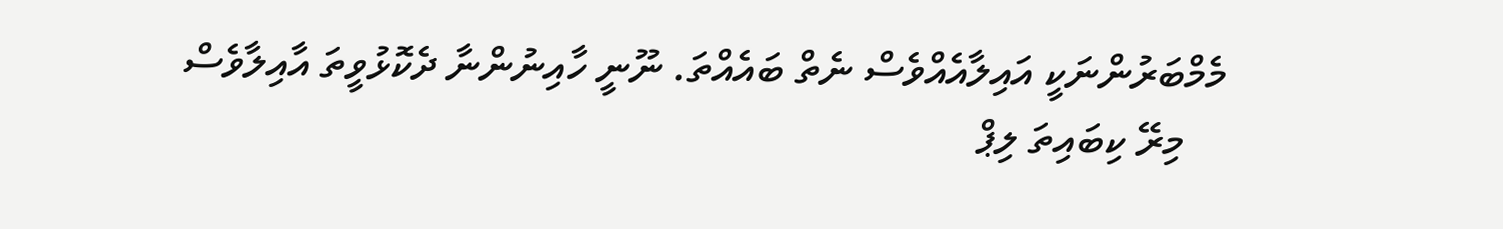މެމްބަރުންނަކީ އައިލާއެއްވެސް ނެތް ބައެއްތަ. ނޫނީ ހާއިނުންނާ ދެކޮޅުވީތަ އާއިލާވެސް
    މިރޭ ކިބައިތަ ލިޕް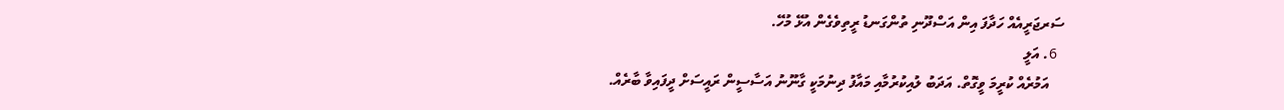ސަރޖަރީއެއް ހަދާފަ އިން އަސްދޫނި ތުންގަނޑު ރީތިވެގެން އުޅޭ މުހޭ.
  6. އަލީ
    އަމުރެއް ކުރީމަ ވީގޮތް. އަދަބު ލުއިކުރުމާއި މައާފު ދިނުމަކީ ގާނޫނު އަސާސީން ރައީސަށް ދީފައިވާ ބާރެއް.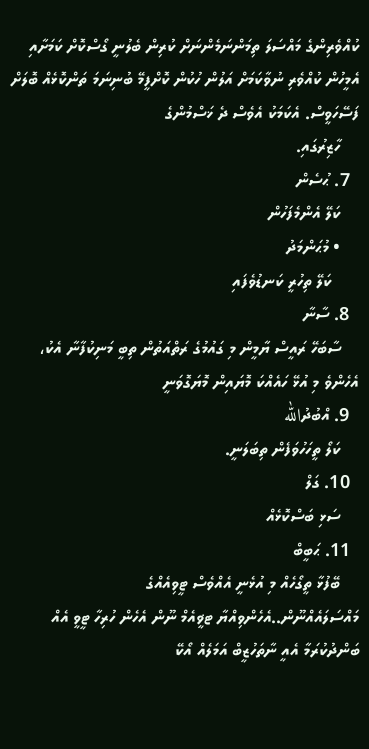ކުއްވެރިންގެ މައްސަލަ ތިމަންނަމެންނަށް ކުރިން ބެލުނީ ގޯސްކޮށް ކަމަށާއި އެމީހުން ކުއްވެރި ނުވާކަމަށް އަލުން ހުކުން ކޮށްފީމޭ ބުނިނަމަ ތަންކޮޅެއް ބޮލަށް ފަސޭހަވީސް. އެކަމަކު އެވެސް ދެ ޚަސްމުންގެ
    ހާޒިރުގައި.
  7. ޙުސެން
    ކަލޭ އެންމެފަހުން
    • މުޙަންމަދު
      ކަލޭ ތިހުރީ ކަނޑުވެފައި
  8. ސާނާ
    ސާބަހޭ ރައީސް ޔާމީން މި ގައުމުގެ ރަތްއަތުން ތިބީ މަނިކުފާނާ އެކު، އެހެންވެ މި އުޅޭ ހައެއްކަ މޮޔައިން މޮޔަގޮވަނީ
  9. އްބުދުالله
    ކަލޯ ތީހަހުވަފެން ތިބަލަނީ.
  10. ގަލް
    ސަޅި ބަސްކޮޅެއް
  11. ޙަބީބް
    ބޭފުޅާ ތީގޯހެއް މި އުޅެނީ އެއްވެސް ޓީވިއެއްގެ މައްސަލައެއްނޫން..އެހެންވިއްޔާ ޓޥީއެމް ނޫން އެހެން ހުރިހާ ޓީވީ އެއް ބަންދުކުރަމާ އެއީ ނާތަހުޒީބް އަމަލެއް އޯކޭ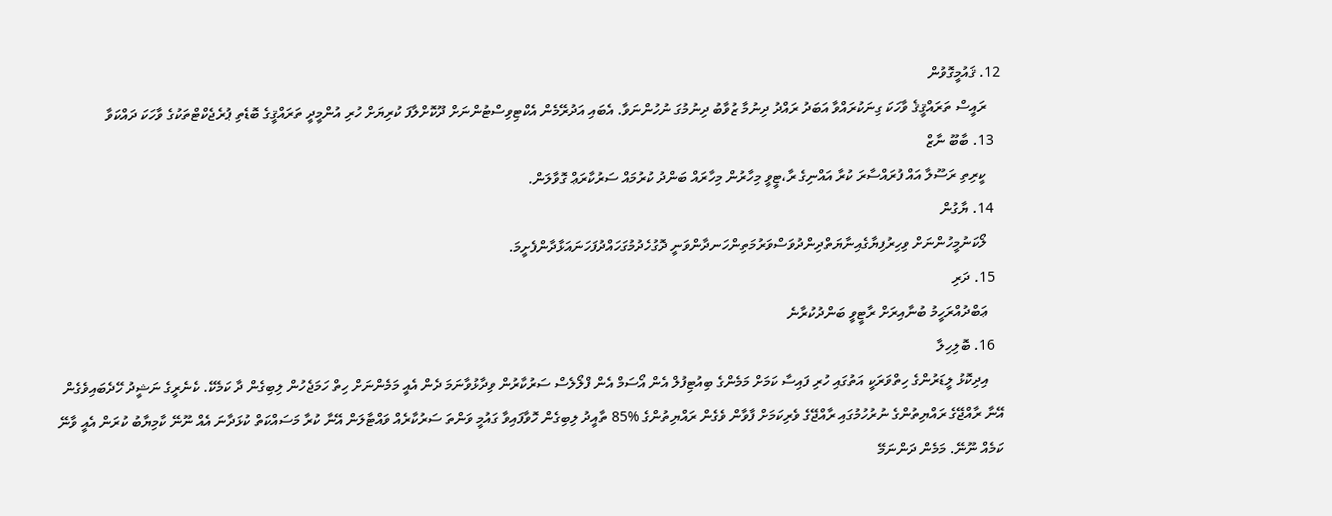12. ޤައުމީގޮވުން
    ރައީސް ތަރައްޤީޤެ ވާހަކަ ގިނަކުރައްވާ އަބަދު ރައްދު ދިނުމާ ޒުވާބު ދިނުމުގަ ނުހުންނަވާ. އެބައި އަދުރޭމެން އެކްޓިވިސްޓުންނަށް ދޫކޮށްލާފަ ކުރިޔަށް ހުރި އުންމީދީ ތަރައްޤީގެ ބޮޑެތި ޕުރެޖެކްޓްތަކުގެ ވާހަކަ ދައްކަވާ
  13. ބާބޫ ނާޒް
    ކީރިތި ރަސޫލާ އައް ފުރައްސާރަ ކުރާ އައްނިގެ ރާ،ޓީވީ މިހާރުން މިހާރައް ބަންދު ކުރުމައް ސަރުކާރަޢް ގޮވާލަން.
  14. ޔާގުން
    ލޯކަނުމީހުންނަށް ވިހިރުފިޔާގެއިނާޔަތްދިންދުވަސްވަރުމަތިންހަނދާންވަނީ ދޮގުހެދުމުގަހައްދުފަހަނައަޅާދާންފެށީމަ.
  15. ދަރި
    ޢަބްދުއްރަހީމު ބުނާއިރަށް ރާޓީވީ ބަންދުކުރާނެ
  16. ބޮލިހިލާ
    އިދިކޮޅު ލީޑަރުންގެ ހިތްވަރަކީ އަތުގައި ހުރި ފައިސާ ކަމަށް މަމެންގެ ބިއުޓިފުލް އެން އޯސަމް އެން ފްލޯލެސް ސަރުކާރުން ވިދާޅުވާނަމަ ދެން އެއީ މަމެންނަށް ހިތް ހަމަޖެހުން ލިބިގެން ދާ ކަމެކޭ. ކެނެރީގެ ނަޝީދު ހޭދެބައިވެގެން އޭނާ ރާއްޖޭގެ ރައްޔިތުންގެ ނުރުހުމުގައި ރާއްޖޭގެ ވެރިކަމަށް ފާވާން ވެގެން ރައްޔިތުންގެ %85 ތާއީދު ލިބިގެން ހޮވާފައިވާ ގައުމީ ވަންތަ ސަރުކާރެއް ވައްޓާލަން އޭނާ ކުރާ މަސައްކަތް ކުޅަދާނަ އެއް ނޫނޭ ކާމިޔާބު ކުރަން އެއީ ވާނޭ ކަމެއް ނޫނޭ. މަމެން ދަންނަމޭ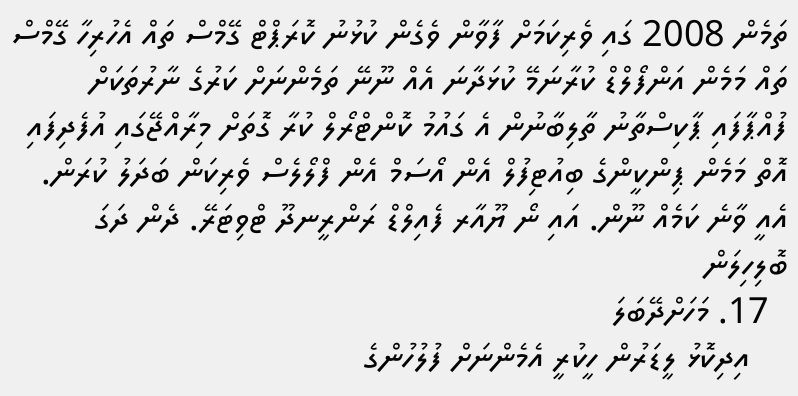ތަމެން 2008 ގައި ވެރިކަމަށް ފާވާން ވެގެން ކުޅުނު ކޮރަޕްޓް ގޭމްސް ތައް އެހުރިހާ ގޭމްސް ތައް މަމެން އަންފޯލްޑް ކުރާނަމޭ ކުޅަދާނަ އެއް ނޫނޭ ތަމެންނަށް ކަރުގެ ނާރުތަކަށް ފުއްޕާފައި ޕާކިސްތާނު ތާލިބާނުން އެ ގައުމު ކޮންޓްރޯލް ކުރާ ގޮތަށް މިރާއްޖޭގައި އުފެދިފައި އޮތް މަމެން ޕިންކީންގެ ބިއުޓިފުލް އެން އޯސަމް އެން ފްލޯލެސް ވެރިކަން ބަދަލު ކުރަން. އެއީ ވާނެ ކަމެއް ނޫން. އައި ނޯ ޔޫއާރ ފެއިލްޑް ރަންރީނދޫ ޓްވިޓަރޭ. ދެން ދަގަ ބޮލިހިލަން
  17. މަހަށްދޭބަލަ
    އިދިކޮޅު ލީޑަރުން ހީކުރީ އެމެންނަށް ފުލުހުންގެ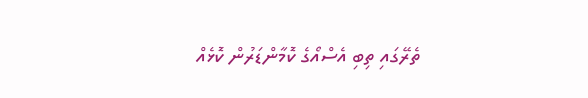ތެރޭގައި ތިބި އެސްއޯގެ ކޮމާންޑަރުން ކޮޅެއް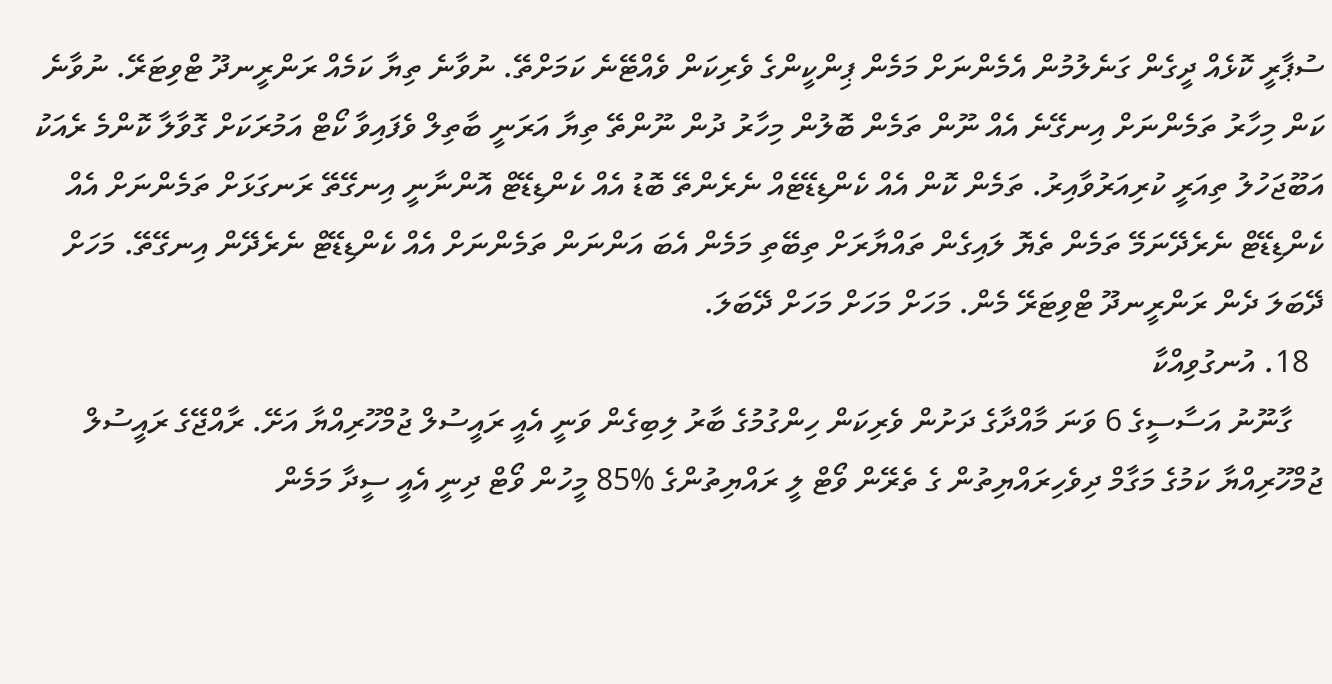ސުޕާރީ ކޮޅެއް ދީގެން ގަނެލުމުން އެމެންނަށް މަމެން ޕިންކީންގެ ވެރިކަން ވެއްޓޭނެ ކަމަށްތޭ. ނުވާނެ ތިޔާ ކަމެއް ރަންރީނދޫ ޓްވިޓަރޭ. ނުވާނެ ކަން މިހާރު ތަމެންނަށް އިނގޭނެ އެއް ނޫން ތަމެން ބޮލުން މިހާރު ދުން ނޫންތޭ ތިޔާ އަރަނީ ބާތިލް ވެފައިވާ ކޯޓް އަމުރަކަށް ގޮވާލާ ކޮންމެ ރެއަކު އަބޫޖަހުލު ތިއަރީ ކުރިއަރުވާއިރު. ތަމެން ކޮން އެއް ކެންޑިޑޭޓެއް ނެރެންތޭ ބޮޑު އެއް ކެންޑިޑޭޓް އޮންނާނީ އިނގޭތޭ ރަނގަޅަށް ތަމެންނަށް އެއް ކެންޑިޑޭޓް ނެރެދޭނަމޭ ތަމެން ތެޔޮ ލައިގެން ތައްޔާރަށް ތިބޭތި މަމެން އެބަ އަންނަން ތަމެންނަށް އެއް ކެންޑިޑޭޓް ނެރެދޭން އިނގޭތޭ. މަހަށް ދޭބަލަ ދެން ރަންރީނދޫ ޓްވިޓަރޭ މެން. މަހަށް މަހަށް މަހަށް ދޭބަލަ.
  18. އުނގުވިއްކާ
    ގާނޫނު އަސާސީގެ 6 ވަނަ މާއްދާގެ ދަށުން ވެރިކަން ހިންގުމުގެ ބާރު ލިބިގެން ވަނީ އެއީ ރައީސުލް ޖުމްހޫރިއްޔާ އަށޭ. ރާއްޖޭގެ ރައީސުލް ޖުމްހޫރިއްޔާ ކަމުގެ މަގާމް ދިވެހިރައްޔިތުން ގެ ތެރޭން ވޯޓް ލީ ރައްޔިތުންގެ %85 މީހުން ވޯޓް ދިނީ އެއީ ސީދާ މަމެން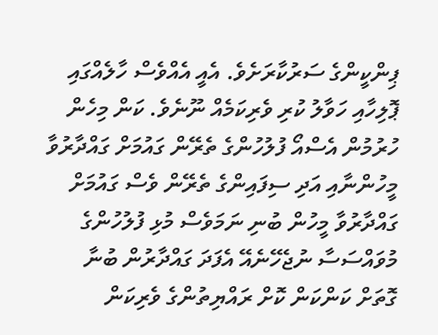ޕިންކީންގެ ސަރުކާރަށެވެ. އެއީ އެއްވެސް ހާލެއްގައި ޕޮލިހާއި ހަވާލު ކުރި ވެރިކަމެއް ނޫނެވެ. ކަން މިހެން ހުރުމުން އެސްއޯ ފުލުހުންގެ ތެރޭން ގައުމަށް ގައްދާރުވާ މީހުންނާއި އަދި ސިފައިންގެ ތެރޭން ވެސް ގައުމަށް ގައްދާރުވާ މީހުން ބުނި ނަމަވެސް މުޅި ފުލުހުންގެ މުވައްސަސާ ނުޖެހޭނެއޭ އެފަދަ ގައްދާރުން ބުނާ ގޮތަށް ކަންކަން ކޮށް ރައްޔިތުންގެ ވެރިކަން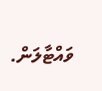ވައްޓާލަން.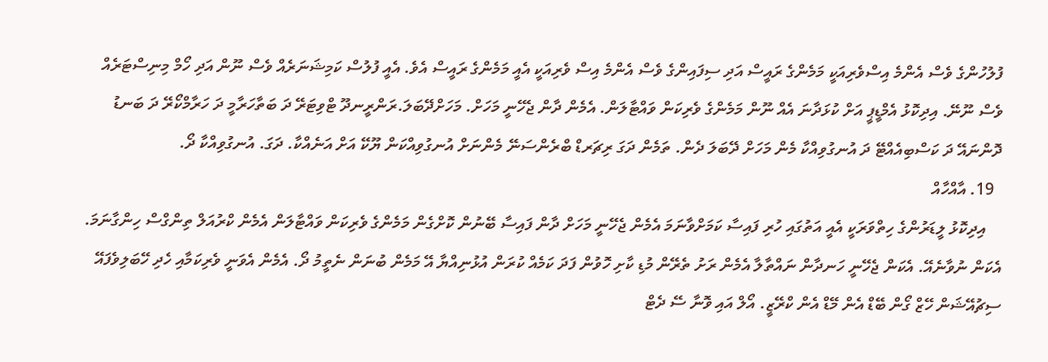ފުލުހުންގެ ވެސް އެންމެ އިސްވެރިއަކީ މަމެންގެ ރައީސް އަދި ސިފައިންގެ ވެސް އެންމެ އިސް ވެރިއަކީ އެއީ މަމެންގެ ރައީސް އެވެ. އެއީ ފުލުސް ކަމިޝަނަރެއް ވެސް ނޫން އަދި ހޯމް މިނިސްޓަރެއް ވެސް ނޫނޭ. އިދިކޮޅު އެމްޑީޕީ އަށް ކުޅަދާނަ އެއް ނޫން މަމެންގެ ވެރިކަން ވައްޓާލަން. އެމެން ދާން ޖެހޭނީ މަހަށް. މަހަށްދޭބަލަ.ރަންރީނދޫ ޓްވިޓަރޭ ދަ ބަތާހަރާމީ ދަ ހަރާމްކޯރޭ ދަ ބަނޑު ދޮންނައޭ ދަ ކަސްބިއެއްޓޭ ދަ އުނގުވިއްކާ މެން މަހަށް ދޭބަލަ ދެން. ތަމެން ދަގަ ރިޗަރޑް ބްރެންސަނޭ މެންނަށް އުނގުވިއްކަން ޔޫކޭ އަށް އަނެއްކާ. ދަގަ. އުނގުވިއްކާ ދޯ.
  19. އާއްހާއް
    އިދިކޮޅު ލީޑަރުންގެ ހިތްވަރަކީ އެއީ އަތުގައި ހުރި ފައިސާ ކަމަށްވާނަމަ އެމެން ޖެހޭނީ މަހަށް ދާން ފައިސާ ބޭނުން ކޮށްގެން މަމެންގެ ވެރިކަން ވައްޓާލަން އެމެން ކްރުއަލް ތިންގްސް ހިންގާނަމަ. އެކަން ނުވާނެއޭ. އެކަން ޖެހޭނީ ހަނދާން ނައްތާލާ އެމެން ރަށު ތެރޭން މުޑި ކާށި ހޮވުން ފަދަ ކަމެއް ކުރަން އުޅުނިއްޔާ އޭ މަމެން ބުނަން ނެތީމު ދޯ. އެމެން އެވަނީ ވެރިކަމާއި ހެދި ހޭބަލިވެފައޭ ސިޗުއޭޝަން ހޭޒް ގޯން ބޭޑް އެން މޭޑް އެން ކްރޭޒީ. އޯލް އައި ވޮނާ ސޭ ދެޓް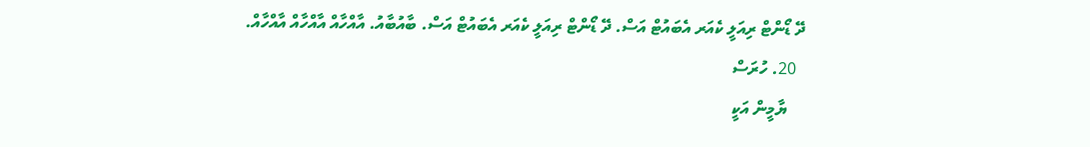ދޭ ޑޯންޓް ރިއަލީ ކެއަރ އެބައުޓް އަސް. ދޭ ޑޯންޓް ރިއަލީ ކެއަރ އެބައުޓް އަސް. ބާއުބާއު. އާއްހާއް އާއްހާއް އާއްހާއް.
  20. ހުރަސް
    ޔާމީން އަކީ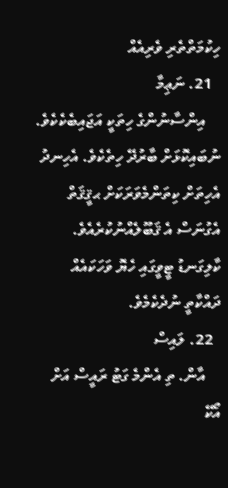ހިކުމަތްތެރި ވެރިއެއް
  21. ނަޢިމާ
    އިންސާނުންގެ ހިތަކީ އަޖައިބެކެކެވެ. ނުބައިކޮޅަށް ބާރުދޭ ހިތެކެވެ. އެހިނދު އެހިތަށް ކިތަންމެވަރަކަށް ޙޤީޤަތް އެގުނަސް އެ ޤަބޫލެއްނުކުރެއެވެ. ކާލިގަނޑު ޓީވީގައި ހެޔޮ ވަހަކައެއް ދައްކާތީ ނުދެކެމެވެ.
  22. ލައިސް
    އާން. ތި އެންމެ ގަޓު ރައީސް އަށް އޯކޭ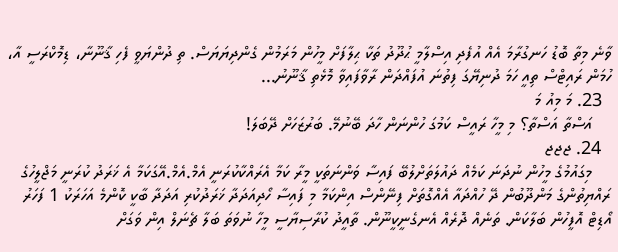ވާނެ މިތާ ބޮޑު ހަނގުރާމަ އެއް އުފެދި އިސްލާމީ ޙުދޫދު ތަކާ ޙިލާފަށް މީހުން މަރަމުން ގެންދިޔަޔަސް. ތި ދުންޔަވީ ފެހި ޤާނޫނާ، ޑިމޮކްރަސީ އާ، ހުމަން ރައިޓްސް ތިއީ ހަމަ ދުނިޔޭގަ ފިތުނަ އުފައްދަން ރާވާފައިވާ މޮޅެތި ޤާނޫނު...
  23. މަ މިއު މަ
    އަސްތާ އަސްތާ؟ މި މީހާ ރައީސް ކަމުގަ ހުންނަން ހާދަ ބޭނުމޭ. ބަރުޒަހަށް ދޭބަލަ!
  24. ޖޖޖ
    މިގައުމުގެ މީހުން ނުދަނަ ކަމެއް ދައުލަތަށްލުބޭ ފައިސާ ވަންނަތަކީ މީރާ ކަމާ އެރައްކާކުރަނީ އެމް.އެމް.އޭގަކަމާ އެ ޚަރަދު ކުރަނީ މަޖްލީހުގެ ރައްޔިތުންގެ މަންދޫބުން ދޭ ހުއްދައާ އެއްގޮތަށް ފިނޭންސް އިންކަމާ މި ފައިސާ ހޯދިއަދަދާ ޚަރަދުކުރި އަދަދާ ބާކީ ކޮންމެ އަހަރަކު 1 ފަހަރު އޯޑިޓް އޮފީހުން ބަލާކަން. ތަނެއް ދޮރެއް އެނގެނީކީނޫން. ތާއީދު ކުރާސިޔާސީ މީހާ ނުވަތަ ބަލާ ޗެނަލް އިން ވަގަށް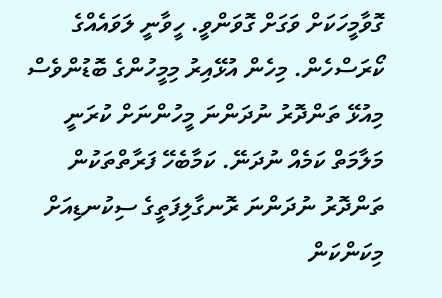ގޮވާމީހަކަށް ވަގަށް ގޮވަންވީ. ހީވާނީ ލަވައެއްގެ ކޯރަސްހެން. މިހެން އުޅޭއިރު މިމީހުންގެ ބޮޑުންވެސް މިއުޅޭ ތަންދޮރު ނުދަންނަ މީހުންނަށް ކުރަނީ މަލާމަތް ކަމެއް ނުދަނޭ. ކަމާބެހޭ ފަރާތްތަކުން ތަންދޮރު ނުދަންނަ ރޮނގާލިފަތީގެ ސިކުނޑިއަށް މިކަންކަން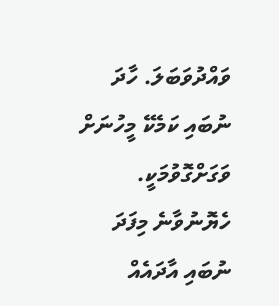ވައްދުވަބަލަ. ހާދަ ނުބައި ކަމެކޭ މީހުނަށް ވަގަށްގޮވުމަކީ. ހެޔޮނުވާނެ މިފަދަ ނުބައި އާދައެއް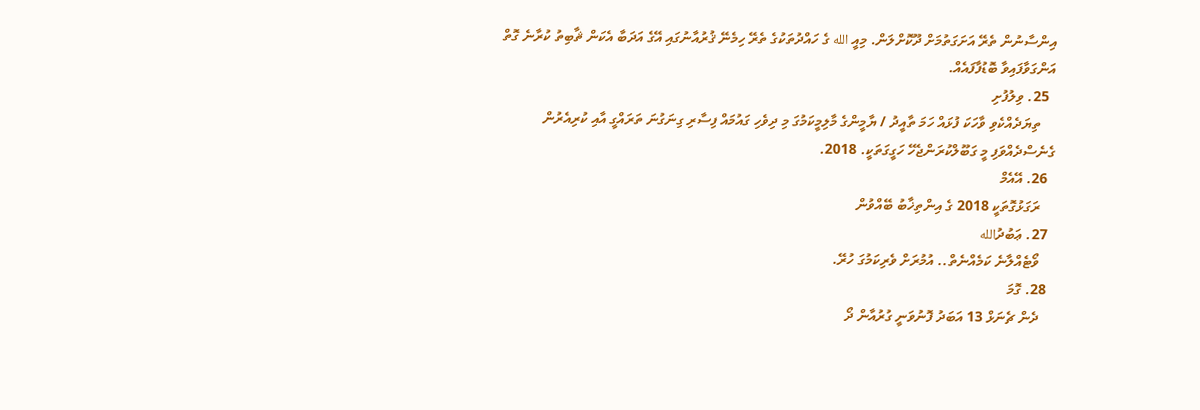އިންސާނުން ތެރޭ އަށަގަތުމަށް ދޫކޮށްލަން. މިއީ الله ގެ ހައްދުތަކުގެ ތެރޭ ހިމެނޭ ޤުރުއާނުގައި އޭގެ އަދަބާ އެކަން ޘާބިތު ކުރާނެ ގޮތް އަންގަވާފައިވާ ބޮޑުފާފައެއް.
  25. ވިލުފުށި
    ތިޔަދެއްކެވި ވާހަކަ ފުޅައް ހަމަ ތާއީދު / ޔާމީންގެ މާލިމީކަމުގަ މި ދިވެހި ގައުމައް ފިސާރި ގިނަގުނަ ތަރައްގީ އާއި ކުރިއެރުން ގެނެސްދެއްވަފި މީ ގަބޫލްކުރަންޖެހޭ ހަގީގަތަކީ. 2018.
  26. އޭއެމް
    ރަގަޅުގޮތަކީ 2018 ގެ އިންތިޚާބު ބޭއްވުން
  27. ޢަބުދުالله
    ވޯޓެއްލާނެ ކަމެއްނެތް.. އުމުރަށް ވެރިކަމުގަ ހުރޭ.
  28. ގޮމަ
    ދެން ޗެނަޅް 13 އަބަދު ފޮނުވަނީ ގުރުއާން ދޯ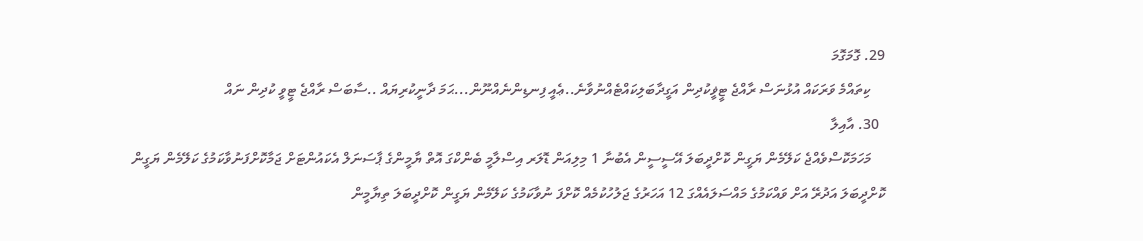29. ގޮމަގޮމަ
    ކިތައްމެ ވަރަކައް އުޅުނަސް ރާއްޖެ ޓީޥީކުދިން އަގީދާބަލިކައްޓެއްނުވާނެ..ޢެއީ ފިނޑިންނެއްނޫން...ޙަމަ ދާނީކުރިޔައް ..ސާބަސް ރާއްޖެ ޓީވީ ކުދިން ނައް
  30. އާއިލާ
    މަހަމަކޮސްވެއްޖެ ކަލޭމެން ޔަގީން ކޮށްދީބަލަ އޭސީސީން އެބުނާ 1 މިލިއަން ޑޮލަރ އިސްލާމީ ބެންކްގަ އޮތް ޔާމީންގެ ޕާސަނަލް އެކައުންޓަށް ޖަމާކޮށްފަނުވާކަމުގެ ކަލޭމެން ޔަގީން ކޮށްދީބަލަ އަދުރޭ އަށް ވައްކަމުގެ މައްސަލައެއްގަ 12 އަހަރުގެ ޖަލުހުކުމެއް ކޮށްފަ ނުވާކަމުގެ ކަލޭމެން ޔަގީން ކޮށްދީބަލަ ތިޔާމީން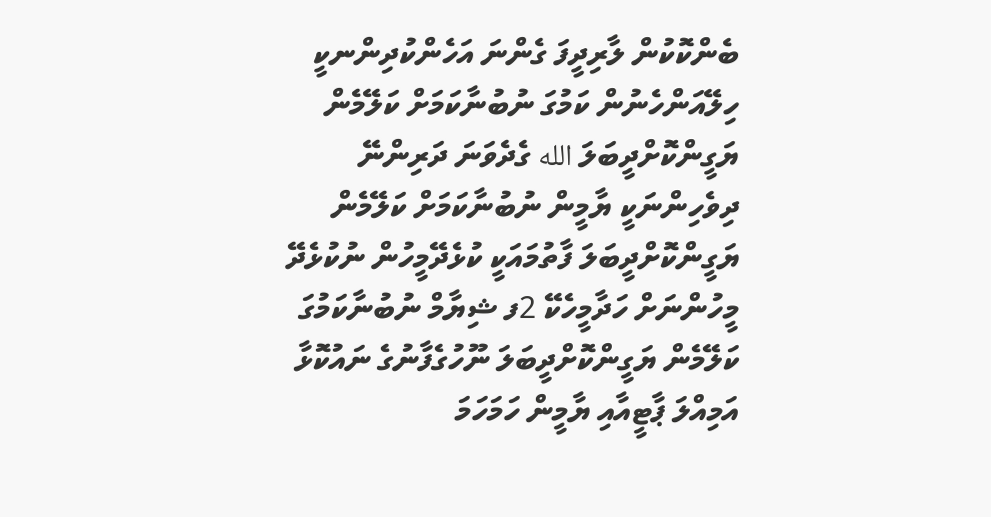ބެންކޮކުން ލާރިދީފަ ގެންނަ އަހެންކުދިންނކީ ހިލޭއަންހެނުން ކަމުގަ ނުބުނާކަމަށް ކަލޭމެން ޔަގީންކޮށްދީބަލަ الله ގެދެވަނަ ދަރިންނޭ ދިވެހިންނަކީ ޔާމީން ނުބުނާކަމަށް ކަލޭމެން ޔަގީންކޮށްދީބަލަ ފާތުމައަކީ ކުޅެދޭމީހުން ނުކުޅެދޭ މީހުންނަށް ހަދާމީހެކޭ 2ފ ޝިޔާމް ނުބުނާކަމުގަ ކަލޭމެން ޔަގީންކޮށްދީބަލަ ނޫހުގެފާނުގެ ނައުކޮޅާ އަމިއްލަ ޕާޓީއާއި ޔާމީން ހަމަހަމަ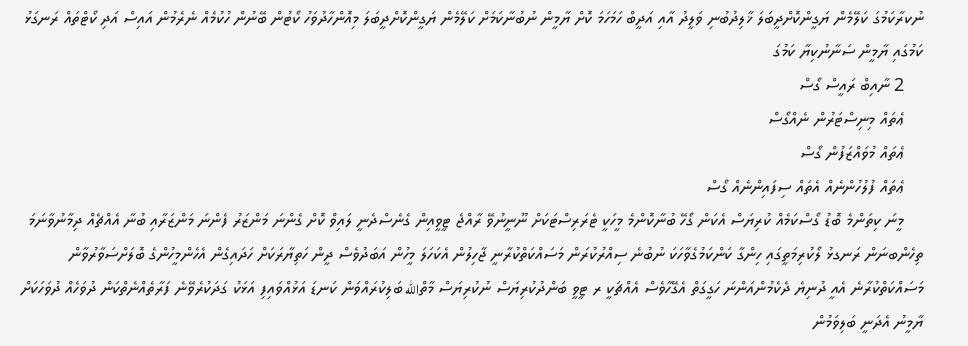ނުކރާކަމުގަ ކަލޭމެން ޔަގީންކޮށްދީބަލަ ޚާލިދުބުނި ވަލީދު އާއި އަދީބް ހަމަހަމަ ކޮށް ޔާމީން ނުބުނާކަމަށް ކަލޭމެން ޔަގީންކޮށްދީބަލަ މިއޮންހާދުވަހު ކޯޓުން ބޭނުން ހުކުމެއް ނެރެމުން އައިސް އަދި ކޯޓްތައް ރަނގަޅު ކަމުގައި ޔާމީން ސަނާނުކިޔާ ކަމުގަ
    2 ނާއިބް ރައީސް ގޯސް
    ޢެތައް މިނިސްޓަރުން ނެއްގޯސް
    ޢެތައް މުވައްޒަފުން ގޯސް
    ޢެތައް ފުލުހުންނެއް އެތައް ސިފައިންނެއް ގޯސް
    މީނަ ކިތަންމެ ބޮޑު ގޯސްކަމެއް ކުރިޔަސް އެކަން ގޯހޭ ބުނާކޮންމެ މީހަކީ ޓެރަރިސްޓަކަށް ނޫނީނުވޭ ރާއްޖެ ޓީވީއިން ގެނެސްދެނީ ލައިވް ކޮށް ގެންނަ މަންޒަރު ފެންނަ މަންޒަރާއި ބުނާ އެއްޗެއް ދިމާނުވާނަމަ ތިހެންބނަން ރަނގޅު ލޯކުރިމަތީގައި ހިންގާ ކަންކަމުގެވާހަކަ ނުބުނެ ސިއްރުކުރަން މަސައްކަތްކުރާނީ ޖާހިލުން އެކަހަލަ މީހުން އަބަދުވެސް ދީން ހަތިޔާރަކަށް ހަދައިގެން އެހެންމީހުންގެ ބޮލަށްސަވާރުވާން މަސައްކަތްކުރާނެ އެއީ ދުނިޔެ ދެކެމުންއަންނަ ހަގީގަތް އެގޭހާވެސް އެއްޗަކީ ރ ޓީވީ ބަންދުކުރިޔަސް ނުކުރިޔަސް މާތްالله ބަލިކުރައްވަން ކަނޑަ އަޅުއްވައިފި އަޅަކު ގަދަކުރެވޭނެ ފަރާތެއްނެތްކަން ދުވަހެއް ދުވަހަކަށް ޔާމީނު އެދަނީ ބަލިވަމުން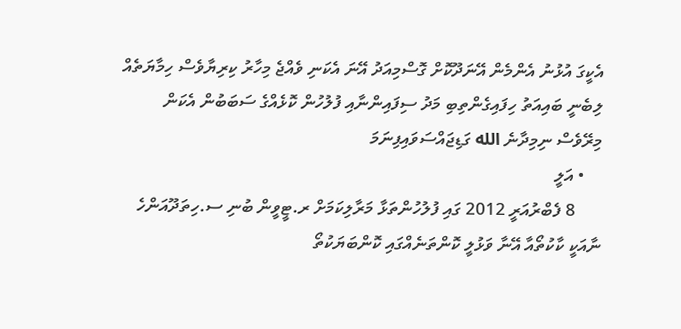އެކީގަ އުޅުނު އެންމެން އޭނަދޫކޮށް ގޮސްމިއަދު އޭނަ އެކަނި ވެއްޖެ މިހާރު ކިރިޔާވެސް ހިމާޔަތެއް ލިބެނީ ބައިއަތު ހިފައިގެންތިބި މަދު ސިފައިންނާއި ފުލުހުން ކޮޅެއްގެ ސަބަބުން އެކަން މިރޭވެސް ނިމިދާނެ الله ގަޑިޖައްސަވައިފިނަމަ
    • އަލީ
      8 ފެބްރުއަރީ 2012 ގައި ފުލުހުންތަޅާ މަރާލިކަމަށް ރ.ޓީވީން ބުނި ސ.ހިތަދޫއަންހެ ނާއަކީ ކާކުތޯއާ އޭނާ ވަޅުލީ ކޮންތަނެއްގައި ކޮންބަޔަކުތޯ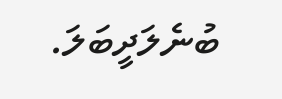ބުނެލަދީބަލަ.